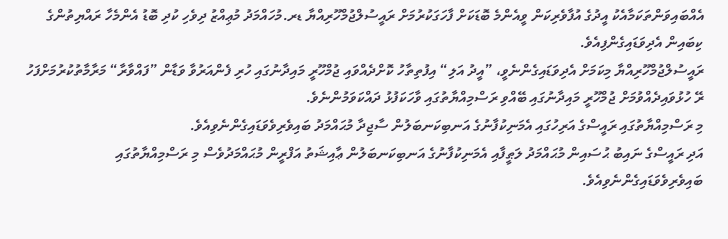އެއްބައިވަންތަކަމާއެކު އީދުގެ އުފާވެރިކަން ވީއެންމެ ބޮޑަކަށް ފާހަގަކުރުމަށް ރައީސުލްޖުމްހޫރިއްޔާ ޑރ.މުހައްމަދު މުޢިއްޒު ދިވެހި ކުދި ބޮޑު އެންމެހާ ރައްޔިތުންގެ ކިބައިން އެދިވަޑައިގެންފިއެވެ.
ރައީސުލްޖުމްހޫރިއްޔާ މިކަމަށް އެދިވަޑައިގެންނެވީ، ”އީދު އަލި“ އިފުތިތާހު ކޮށްދެއްވައި ޖުމްހޫރީ މައިދާނުގައި ހުރި ފެންއަރުވާ ވަޑާން ”ފައްވާރާ“ މަރާމާތުކުރުމަށްފަހު ރޭ ހުޅުވައިދެއްވުމަށް ޖުމްހޫރީ މައިދާނުގައި ބޭއްވި ރަސްމިއްޔާތުގައި ވާހަކަފުޅު ދައްކަވަމުންނެވެ.
މި ރަސްމިއްޔާތުގައި ރައީސްގެ އަރިހުގައި އެމަނިކުފާނުގެ އަނބިކަނބަލުން ސާޖިދާ މުޙައްމަދު ބައިވެރިވެވަޑައިގެންނެވިއެވެ.
އަދި ރައީސްގެ ނައިބު ޙުސައިން މުޙައްމަދު ލަޠީފާއި އެމަނިކުފާނުގެ އަނބިކަނބަލުން ޢާއިޝަތު އަފްރީން މުޙައްމަދުވެސް މި ރަސްމިއްޔާތުގައި ބައިވެރިވެވަޑައިގެންނެވިއެވެ.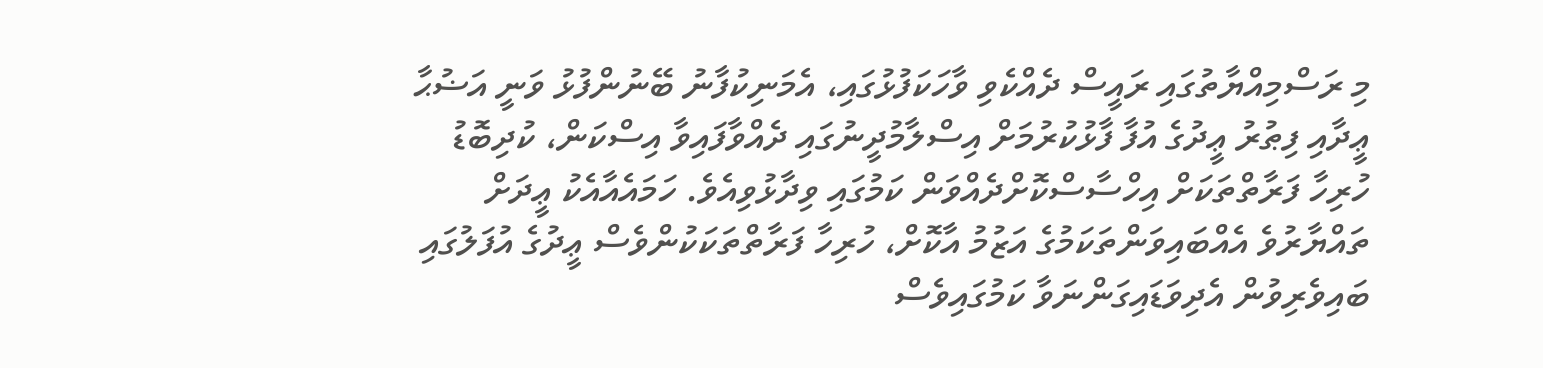މި ރަސްމިއްޔާތުގައި ރައީސް ދެއްކެވި ވާހަކަފުޅުގައި، އެމަނިކުފާނު ބޭނުންފުޅު ވަނީ އަޟުޙާ ޢީދާއި ފިޠުރު ޢީދުގެ އުފާ ފާޅުކުރުމަށް އިސްލާމުދީނުގައި ދެއްވާފައިވާ އިސްކަން، ކުދިބޮޑު ހުރިހާ ފަރާތްތަކަށް އިހްސާސްކޮށްދެއްވަން ކަމުގައި ވިދާޅުވިއެވެ. ހަމައެއާއެކު ޢީދަށް ތައްޔާރުވެ އެއްބައިވަންތަކަމުގެ އަޒުމު އާކޮށް، ހުރިހާ ފަރާތްތަކަކުންވެސް ޢީދުގެ އުފަލުގައި ބައިވެރިވުން އެދިވަޑައިގަންނަވާ ކަމުގައިވެސް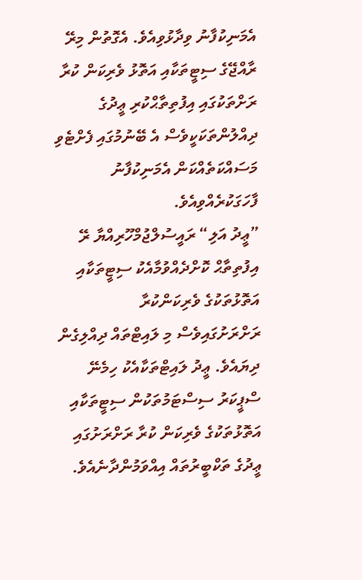އެމަނިކުފާނު ވިދާޅުވިއެވެ. އެގޮތުން މިރޭ ރާއްޖޭގެ ސިޓީތަކާއި އަތޮޅު ވެރިކަން ކުރާ ރަށްތަކުގައި އިފުތިތާޙްކުރި ޢީދުގެ ދިއްލުންތަކަކީވެސް އެ ބޭނުމުގައި ފެށްޓެވި މަސައްކަތެއްކަން އެމަނިކުފާނު ފާހަގަކުރެއްވިއެވެ.
”ޢީދު އަލި“ ރައީސުލްޖުމްހޫރިއްޔާ ރޭ އިފުތިތާޙް ކޮށްދެއްވުމާއެކު ސިޓީތަކާއި އަތޮޅުތަކުގެ ވެރިކަންކުރާ ރަށްރަށުގައިވެސް މި ލައިޓްތައް ދިއްލިގެން ދިޔައެވެ. ޢީދު ލައިޓްތަކާއެކު ހިމެނޭ ސްޕީކަރު ސިސްޓަމުތަކުން ސިޓީތަކާއި އަތޮޅުތަކުގެ ވެރިކަން ކުރާ ރަށްރަށުގައި ޢީދުގެ ތަކްބީރުތައް އިއްވަމުންދާނެއެވެ.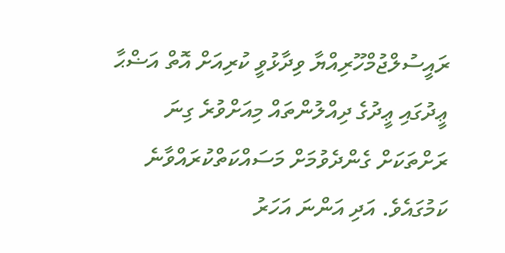ރައީސުލްޖުމްހޫރިއްޔާ ވިދާޅުވީ ކުރިއަށް އޮތް އަޟްޙާ ޢީދުގައި ޢީދުގެ ދިއްލުންތައް މިއަށްވުރެ ގިނަ ރަށްތަކަށް ގެންދެވުމަށް މަސައްކަތްކުރައްވާނެ ކަމުގައެވެ. އަދި އަންނަ އަހަރު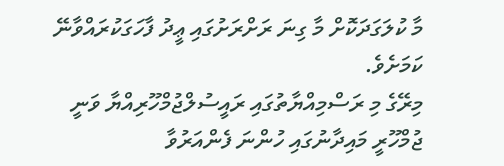މާ ކުލަގަދަކޮށް މާ ގިނަ ރަށްރަށުގައި ޢީދު ފާހަގަކުރައްވާނޭ ކަމަށެވެ.
މިރޭގެ މި ރަސްމިއްޔާތުގައި ރައީސުލްޖުމްހޫރިއްޔާ ވަނީ ޖުމްހޫރީ މައިދާނުގައި ހުންނަ ފެންއަރުވާ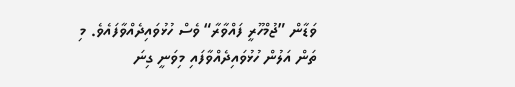ވަޑާން ”ޖުމްހޫރީ ފައްވާރާ“ ވެސް ހުޅުވައިދެއްވާފައެވެ. މި ތަން އަލުން ހުޅުވައިދެއްވާފައި މިވަނީ ގިނަ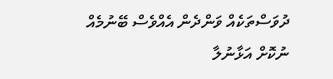ދުވަސްތަކެއް ވަންދެން އެއްވެސް ބޭނުމެއް ނުކޮށް އަޅާނުލާ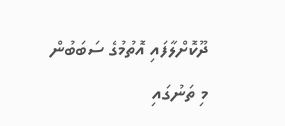ދޫކޮށްލާފައި އޮތުމުގެ ސަބަބުން މި ތަނުގައި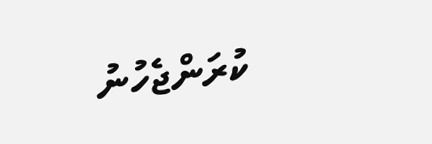ކުރަންޖެހުނު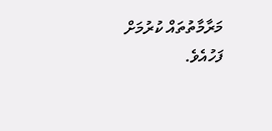މަރާމާތުތައް ކުރުމަށް ފަހުއެވެ.